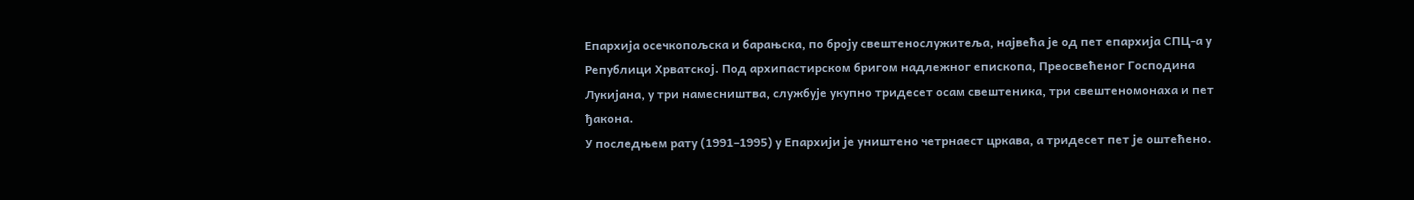Епархија осечкопољска и барањска, по броју свештенослужитеља, највећа је од пет епархија СПЦ-а у Републици Хрватској. Под архипастирском бригом надлежног епископа, Преосвећеног Господина Лукијана, у три намесништва, службује укупно тридесет осам свештеника, три свештеномонаха и пет ђакона.
У последњем рату (1991–1995) у Епархији је уништено четрнаест цркава, а тридесет пет је оштећено.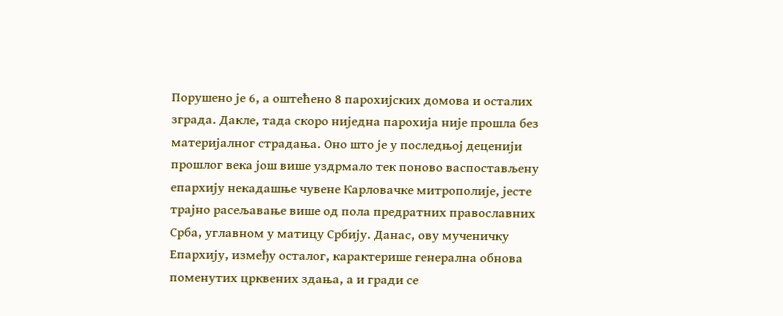Порушено је 6, а оштећено 8 парохијских домова и осталих зграда. Дакле, тада скоро ниједна парохија није прошла без материјалног страдања. Оно што је у последњој деценији прошлог века још више уздрмало тек поново васпостављену епархију некадашње чувене Карловачке митрополије, јесте трајно расељавање више од пола предратних православних Срба, углавном у матицу Србију. Данас, ову мученичку Епархију, између осталог, карактерише генерална обнова поменутих црквених здања, а и гради се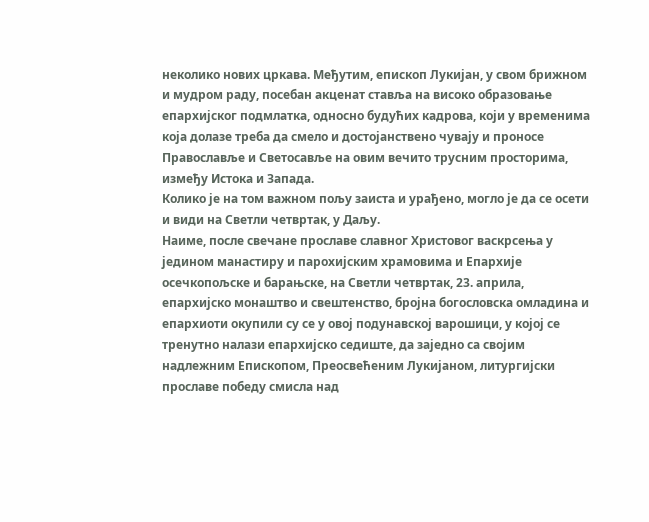неколико нових цркава. Међутим, епископ Лукијан, у свом брижном и мудром раду, посебан акценат ставља на високо образовање епархијског подмлатка, односно будућих кадрова, који у временима која долазе треба да смело и достојанствено чувају и проносе Православље и Светосавље на овим вечито трусним просторима, између Истока и Запада.
Колико је на том важном пољу заиста и урађено, могло је да се осети и види на Светли четвртак, у Даљу.
Наиме, после свечане прославе славног Христовог васкрсења у једином манастиру и парохијским храмовима и Епархије осечкопољске и барањске, на Светли четвртак, 23. априла, епархијско монаштво и свештенство, бројна богословска омладина и епархиоти окупили су се у овој подунавској варошици, у којој се тренутно налази епархијско седиште, да заједно са својим надлежним Епископом, Преосвећеним Лукијаном, литургијски прославе победу смисла над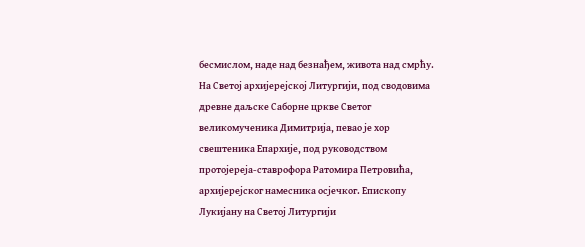бесмислом, наде над безнађем, живота над смрћу.
На Светој архијерејској Литургији, под сводовима древне даљске Саборне цркве Светог великомученика Димитрија, певао је хор свештеника Епархије, под руководством протојереја-ставрофора Ратомира Петровића, архијерејског намесника осјечког. Епископу Лукијану на Светој Литургији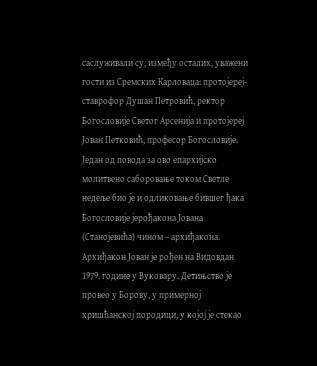саслуживали су, између осталих, уважени гости из Сремских Карловаца: протојереј-ставрофор Душан Петровић, ректор Богословије Светог Арсенија и протојереј Јован Петковић, професор Богословије.
Један од повода за ово епархијско молитвено саборовање током Светле недеље био је и одликовање бившег ђака Богословије јерођакона Јована (Станојевића) чином – архиђакона.
Архиђакон Јован је рођен на Видовдан 1979. године у Вуковару. Детињство је провео у Борову, у примерној хришћанској породици, у којој је стекао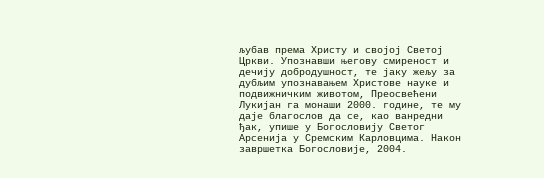љубав према Христу и својој Светој Цркви. Упознавши његову смиреност и дечију добродушност, те јаку жељу за дубљим упознавањем Христове науке и подвижничким животом, Преосвећени Лукијан га монаши 2000. године, те му даје благослов да се, као ванредни ђак, упише у Богословију Светог Арсенија у Сремским Карловцима. Након завршетка Богословије, 2004.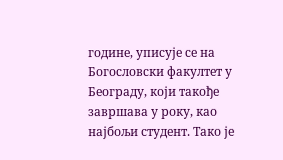године, уписује се на Богословски факултет у Београду, који такође завршава у року, као најбољи студент. Тако је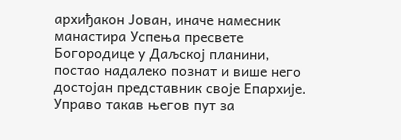архиђакон Јован, иначе намесник манастира Успења пресвете Богородице у Даљској планини, постао надалеко познат и више него достојан представник своје Епархије.
Управо такав његов пут за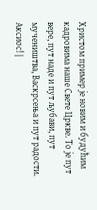Христом пример је новим и будућим кадровима наше Свете Цркве. То је пут вере, пут наде и пут љубави, пут мучеништва, Васкрсења и пут радости.
Аксиос! |